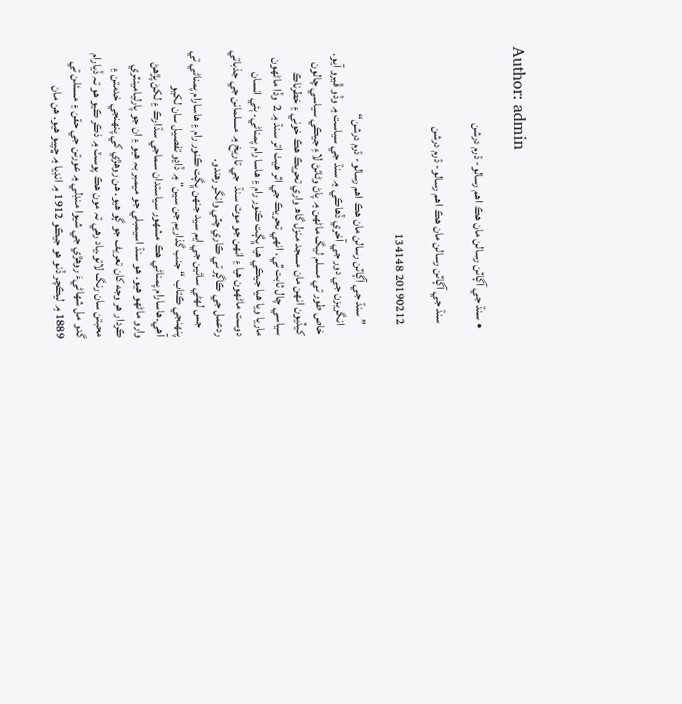Author: admin

  • سنڌ جي آڳاٽن رسالن مان ھڪ اھم رسالو- ڌرم درشن

    سنڌ جي آڳاٽن رسالن مان ھڪ اھم رسالو- ڌرم درشن

    20190212 134148

    ” سنڌ جي آڳاٽن رسالن مان ھڪ اھم رسالو- ڌرم درشن“
    انگريزن جي دور جي آخري ڏھاڪي ۾ سنڌ جي سياست ۾ وڏو ڦيرو آيو. خاص طور تي مسلم ليگ ماڻھن ۾ پاڻ وڻائڻ لاءِ جيڪي سياسي چالون کيڏيون انهن مان مسجد منزل گاھ واري تحريڪ ھڪ خوني ۽ خطرناڪ سياسي چال ثابت ٿي. انهي تحريڪ جي اثر ھيٺ اتر سنڌ ۾ 2  وڏا ماڻھون ماريا ويا ھيا جيڪي ھيا ڀڳت ڪنور رام ۽ ھاسا رام پمناڻي. ٻئي انسان دوست ماڻھون ھيا ۽ انهن جو موت سنڌ  جي تاريخ ۾ مسلمانن جي جذباتي ردعمل جي ڪاڳر تي ڪاري چٽي وانگر رھندو.
    جس لھڻي سائين جي ايم سيد جنهن ڀڳت ڪنور رام ۽ ھاسارام پمناڻي تي پنهنجي ڪتاب “ جنب گذاريم جن سين“ ۾ ڏاڍو تفصيل سان لکيو آھي.ھاسارام پمناڻي ھڪ مشھور سياستدان سماجي سڌارڪ ۽ لکڻ پڙھڻ وارو ماڻھو ھيو. ھو سنڌ اسيمبلي جو ميمبر بہ ھيو ۽ ان جو پارليامينٽري ڪردار هر وجه کان تعريف جو ڳو ھيو. ھن روھڙي کي پنهنجي خدمتن ۽ محبتن سان رنگ لاتو.ياد رھي تہ مون ھڪ پوسٽ ۾ ذڪر ڪيو ھو تہ ڏيارام گدو مل شھاڻيءَ روھڙي جي شيوا منڊلي ۾ عورتن جي حقن ۽ مسئلن تي 1889 ۾ ليڪچر ڏنو ھو جيڪو 1912 ۾ انڊيا ۾ ڇپيو ھيو. ھن مان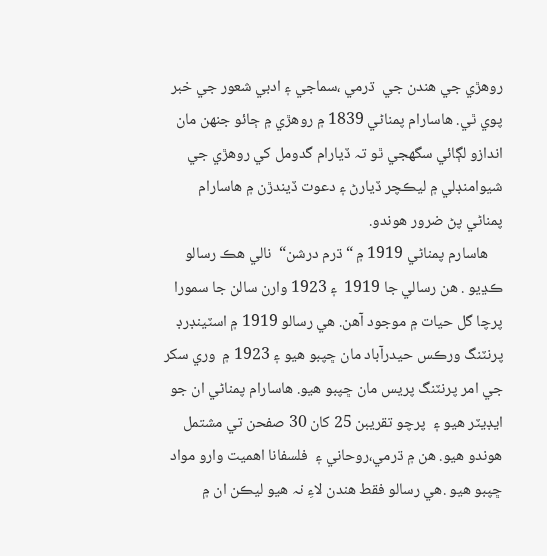روھڙي جي ھندن جي  ڌرمي ،سماجي ۽ ادبي شعور جي خبر پوي ٿي. ھاسارام پمناڻي 1839 ۾ روھڙي ۾ ڄائو جنهن مان اندازو لڳائي سگهجي ٿو تہ ڏيارام گدومل کي روھڙي جي شيوامنڊلي ۾ ليڪچر ڏيارڻ ۽ دعوت ڏيندڙن ۾ ھاسارام پمناڻي پڻ ضرور ھوندو.
    ھاسارم پمناڻي 1919 ۾ “ڌرم درشن“  نالي ھڪ رسالو ڪڍيو . هن رسالي جا 1919  ۽ 1923 وارن سالن جا سمورا پرچا گل حيات ۾ موجود آھن. ھي رسالو 1919 ۾ اسٽينڊرڊ پرنٽنگ ورڪس حيدرآباد مان ڇپبو ھيو ۽ 1923 ۾  وري سکر جي امر پرنٽنگ پريس مان ڇپبو ھيو. ھاسارام پمناڻي ان جو ايڊيٽر ھيو ۽  پرچو تقريبن 25 کان 30 صفحن تي مشتمل ھوندو ھيو. ھن ۾ ڌرمي،روحاني ۽  فلسفانا اھميت وارو مواد ڇپبو ھيو .ھي رسالو فقط ھندن لاءِ نہ ھيو ليڪن ان ۾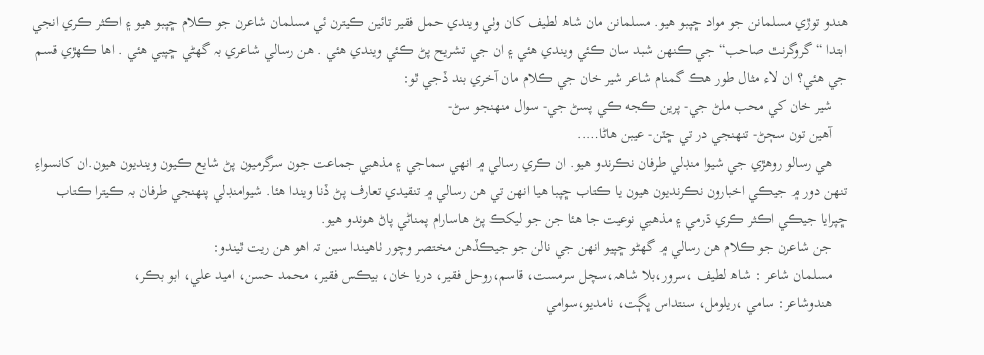ھندو توڙي مسلمانن جو مواد ڇپبو ھيو. مسلمانن مان شاھ لطيف کان وٺي ويندي حمل فقير تائين ڪيترن ئي مسلمان شاعرن جو ڪلام ڇپبو ھيو ۽ اڪثر ڪري انجي ابتدا “گروگرنٿ صاحب“ جي ڪنهن شبد سان ڪئي ويندي ھئي ۽ ان جي تشريح پڻ ڪئي ويندي ھئي . هن رسالي شاعري بہ گهڻي ڇپبي هئي . اها ڪهڙي قسم جي هئي؟ ان لاء مثال طور هڪ گمنام شاعر شير خان جي ڪلام مان آخري بند ڏجي ٿو:
    شير خان کي محب ملڻ جي- پرين ڪجه ڪي پسڻ جي- سوال منهنجو سڻ-
    آھين تون سڄڻ- تنهنجي در تي ڇٽن- عيبن ھاڻا…..
    ھي رسالو روھڙي جي شيوا منڊلي طرفان نڪرندو ھيو. ان ڪري رسالي ۾ انهي سماجي ۽ مذھبي جماعت جون سرگرميون پڻ شايع ڪيون وينديون ھيون.ان کانسواءِ تنهن دور ۾ جيڪي اخبارون نڪرنديون ھيون يا ڪتاب ڇپبا ھيا انهن تي ھن رسالي ۾ تنقيدي تعارف پڻ ڏنا ويندا ھئا. شيوامنڊلي پنهنجي طرفان بہ ڪيترا ڪتاب ڇپرايا جيڪي اڪثر ڪري ڌرمي ۽ مذھبي نوعيت جا ھئا جن جو ليکڪ پڻ ھاسارام پمناڻي پاڻ ھوندو ھيو.
    جن شاعرن جو ڪلام ھن رسالي ۾ گهڻو ڇپيو انهن جي نالن جو جيڪڏھن مختصر وچور ٺاھيندا سين تہ اھو ھن ريت ٿيندو:
    مسلمان شاعر : شاھ لطيف ،سرور،بلا شاھہ،سچل سرمست، قاسم،روحل فقير، دريا خان، بيڪس فقير، محمد حسن، اميد علي، ابو بڪر،
    ھندوشاعر: سامي ،ريلومل، سنتداس ڀڳت، نامديو،سوامي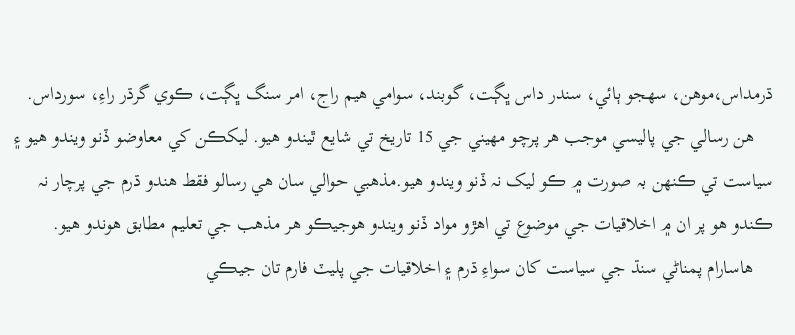ڌرمداس،موھن، سھجو ٻائي، سندر داس ڀڳت، گوبند، سوامي ھيم راج، امر سنگ ڀڳت، ڪوي گرڌر راءِ، سورداس.
    ھن رسالي جي پاليسي موجب ھر پرچو مھيني جي 15 تاريخ تي شايع ٿيندو ھيو. ليکڪن کي معاوضو ڏنو ويندو ھيو ۽ سياست تي ڪنهن بہ صورت ۾ ڪو ليک نہ ڏنو ويندو ھيو.مذھبي حوالي سان ھي رسالو فقط ھندو ڌرم جي پرچار نہ ڪندو ھو پر ان ۾ اخلاقيات جي موضوع تي اھڙو مواد ڏنو ويندو ھوجيڪو ھر مذھب جي تعليم مطابق هوندو ھيو.
    ھاسارام پمناڻي سنڌ جي سياست کان سواءِ ڌرم ۽ اخلاقيات جي پليٽ فارم تان جيڪي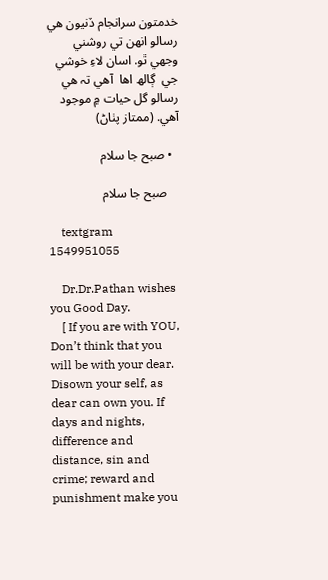خدمتون سرانجام ڏنيون ھي رسالو انهن تي روشني وجهي ٿو. اسان لاءِ خوشي جي  ڳالھ اھا  آھي تہ ھي رسالو گل حيات ۾ موجود آھي. (ممتاز پٺاڻ)

  • صبح جا سلام

    صبح جا سلام

    textgram 1549951055

    Dr.Dr.Pathan wishes you Good Day.
    [ If you are with YOU, Don’t think that you will be with your dear. Disown your self, as dear can own you. If days and nights, difference and distance, sin and crime; reward and punishment make you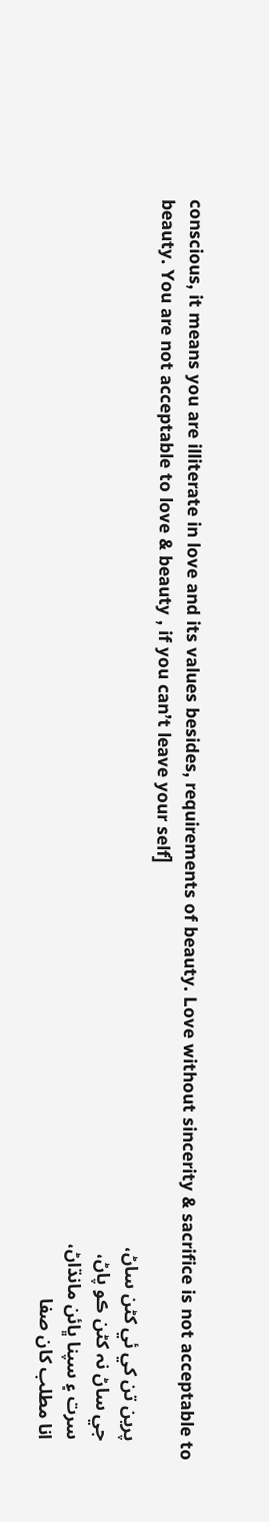conscious, it means you are illiterate in love and its values besides, requirements of beauty. Love without sincerity & sacrifice is not acceptable to beauty. You are not acceptable to love & beauty , if you can’t leave your self]
    پرین تن کي ئي کٹن ساڻ،
    جي ساڻ نہ کٹن ڪو پاڻ،
    سرت ۽ سپنا ڀائن مانڌاڻ،
    انا مطلب کان صفا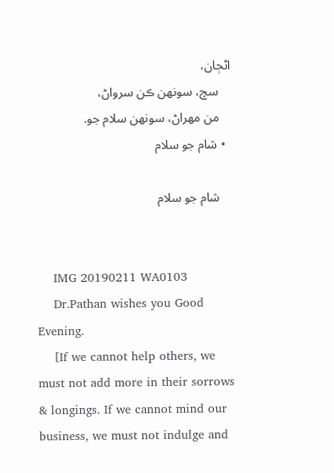اڻڄان،
    سچ، سونھن ڪن سرواڻ،
    من مھراڻ، سونهن سلام جو.
  • شام جو سلام

    شام جو سلام


    IMG 20190211 WA0103
    Dr.Pathan wishes you Good Evening.
    [If we cannot help others, we must not add more in their sorrows & longings. If we cannot mind our business, we must not indulge and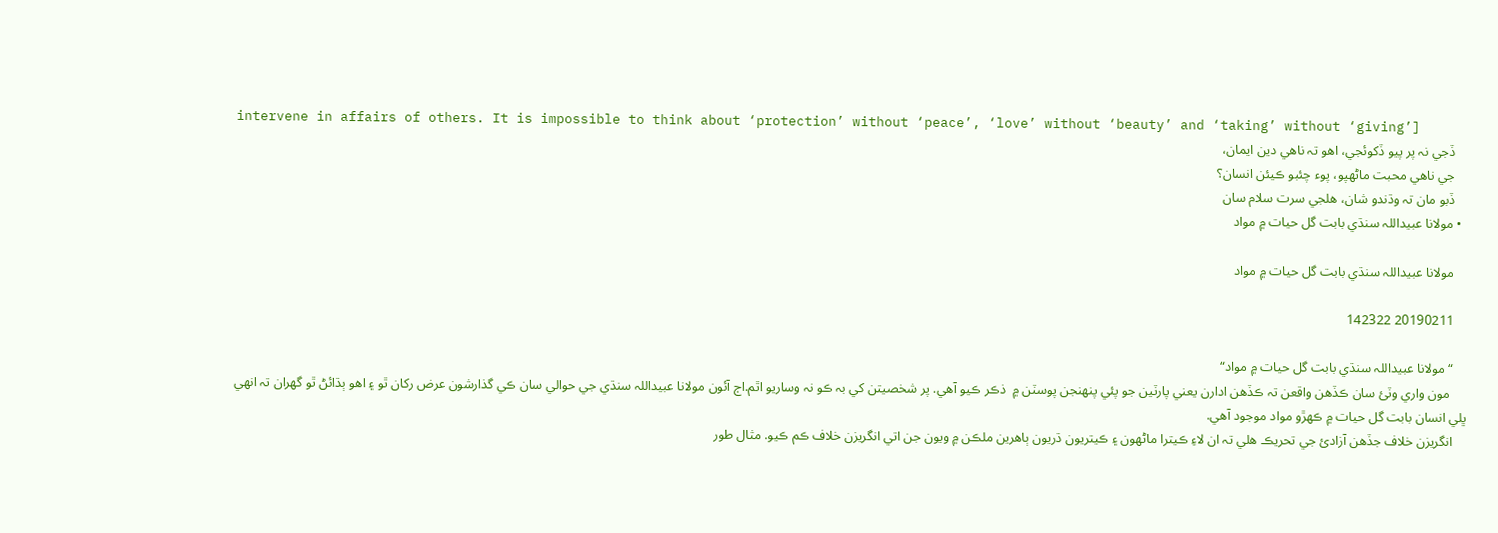intervene in affairs of others. It is impossible to think about ‘protection’ without ‘peace’, ‘love’ without ‘beauty’ and ‘taking’ without ‘giving’]
    ڏجي نہ پر پیو ڏکوئجي، اھو تہ ناھي دین ایمان،
    جي ناھي محبت ماٹھپو، پوء چئبو ڪیئن انسان؟
    ڏبو مان تہ وڌندو شان، ھلجي سرت سلام سان
  • مولانا عبيداللہ سنڌي بابت گل حيات ۾ مواد

    مولانا عبيداللہ سنڌي بابت گل حيات ۾ مواد

    20190211 142322

    “ مولانا عبيداللہ سنڌي بابت گل حيات ۾ مواد“
     مون واري وٽئ سان ڪڏھن واقعن تہ ڪڏھن ادارن يعني پارٽين جو پئي پنهنجن پوسٽن ۾  ذڪر ڪيو آھي. پر شخصيتن کي بہ ڪو نہ وساريو اٿم.اڄ آئون مولانا عبيداللہ سنڌي جي حوالي سان ڪي گذارشون عرض رکان ٿو ۽ اھو ٻڌائڻ ٿو گهران تہ انهي ڀلي انسان بابت گل حيات ۾ ڪھڙو مواد موجود آھي.
    انگريزن خلاف جڏھن آزادئ جي تحريڪ ھلي تہ ان لاءِ ڪيترا ماڻھون ۽ ڪيتريون ڌريون ٻاھرين ملڪن ۾ ويون جن اتي انگريزن خلاف ڪم ڪيو. مثال طور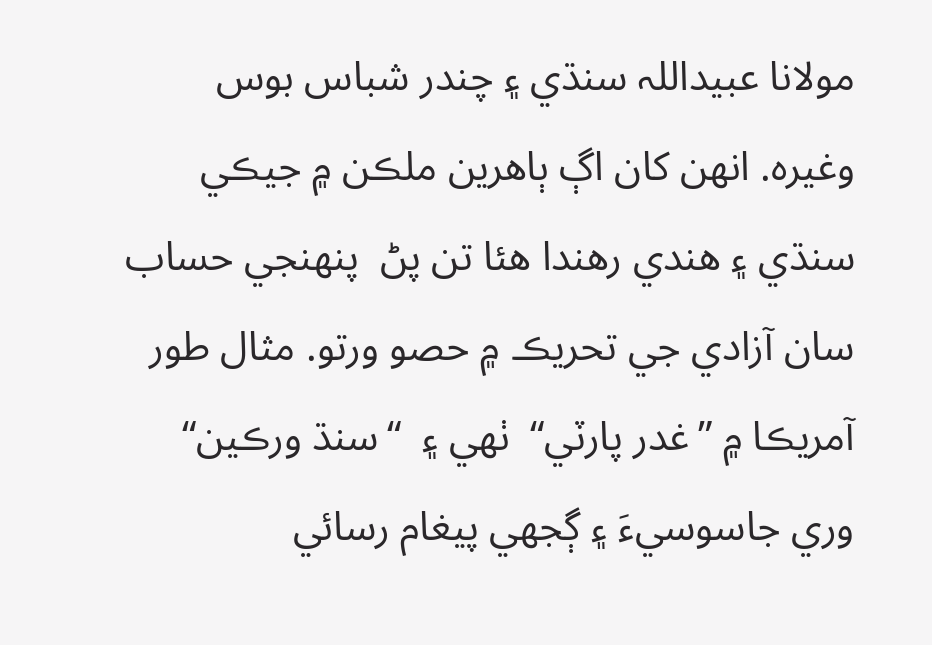مولانا عبيداللہ سنڌي ۽ چندر شباس بوس وغيره. انهن کان اڳ ٻاھرين ملڪن ۾ جيڪي سنڌي ۽ ھندي رھندا ھئا تن پڻ  پنهنجي حساب سان آزادي جي تحريڪ ۾ حصو ورتو. مثال طور  آمريڪا ۾ ”غدر پارٽي“  ٺھي ۽  “سنڌ ورڪين“ وري جاسوسيءَ ۽ ڳجهي پيغام رسائي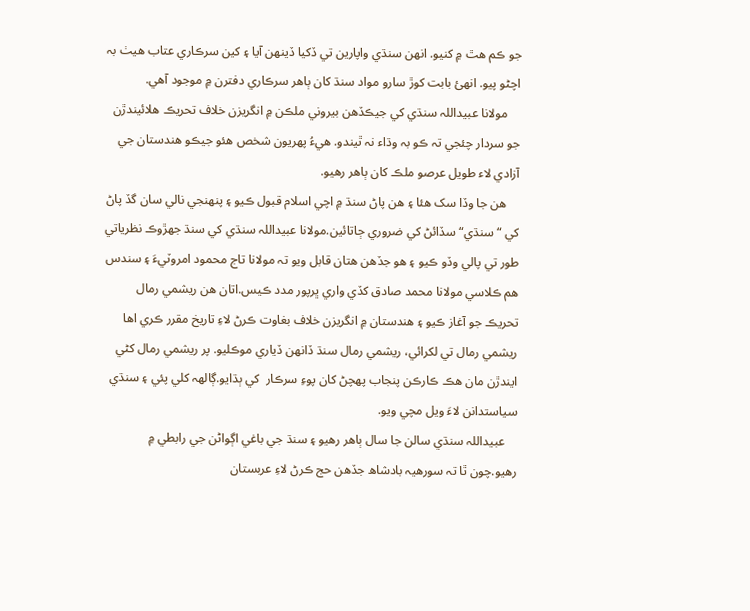جو ڪم ھٿ ۾ کنيو. انهن سنڌي واپارين تي ڏکيا ڏينهن آيا ۽ کين سرڪاري عتاب ھيٺ بہ اچڻو پيو. انهئ بابت کوڙ سارو مواد سنڌ کان ٻاھر سرڪاري دفترن ۾ موجود آھي.
    مولانا عبيداللہ سنڌي کي جيڪڏھن بيروني ملڪن ۾ انگريزن خلاف تحريڪ هلائيندڙن جو سردار چئجي تہ ڪو بہ وڌاء نہ ٿيندو. هيءُ پهريون شخص هئو جيڪو هندستان جي آزادي لاء طويل عرصو ملڪ کان ٻاهر رهيو.
    هن جا وڏا سک هئا ۽ هن پاڻ سنڌ ۾ اچي اسلام قبول ڪيو ۽ پنهنجي نالي سان گڏ پاڻ کي “سنڌي“ سڏائڻ کي ضروري ڄاتائين.مولانا عبيداللہ سنڌي کي سنڌ جھڙوڪ نظرياتي طور تي پالي وڏو ڪيو ۽ ھو جڏھن ھتان قابل ويو تہ مولانا تاج محمود امروٽيءَ ۽ سندس ھم ڪلاسي مولانا محمد صادق کڏي واري ڀرپور مدد ڪيس.اتان ھن ريشمي رمال تحريڪ جو آغاز ڪيو ۽ ھندستان ۾ انگريزن خلاف بغاوت ڪرڻ لاءِ تاريخ مقرر ڪري اھا ريشمي رمال تي لکرائي، ريشمي رمال سنڌ ڏانهن ڏياري موڪليو. پر ريشمي رمال کڻي ايندڙن مان ھڪ ڪارڪن پنجاب پھچڻ کان پوءِ سرڪار  کي ٻڌايو.ڳالھہ کلي پئي ۽ سنڌي سياستدانن لاءَ ويل مچي ويو.
    عبيداللہ سنڌي سالن جا سال ٻاھر رھيو ۽ سنڌ جي باغي اڳواڻن جي رابطي ۾ رھيو.چون ٿا تہ سورھيہ بادشاھ جڏھن حج ڪرڻ لاءِ عربستان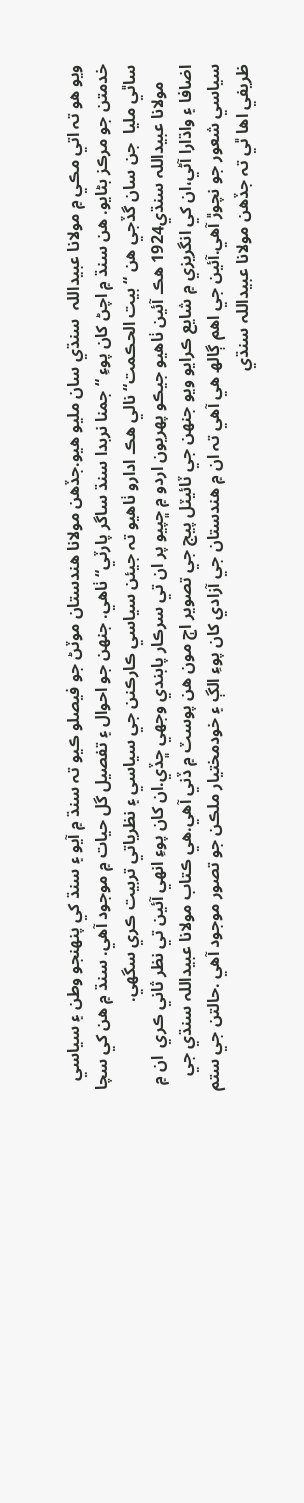ويو ھو تہ اتي مڪي ۾ مولانا عبيداللہ  سنڌي سان مليو ھيو.جڏھن مولانا ھندستان موٽڻ جو فيصلو ڪيو تہ سنڌ ۾ آيو ۽ سنڌ کي پنهنجو وطن ۽ سياسي خدمتن جو مرڪز بڻايو. ھن سنڌ ۾ اچڻ کان پوءِ “ جمنا نربدا سنڌ ساگر پارٽي“ ٺاھي. جنهن جو احوال ۽ تفصيل گل حيات ۾ موجود آھي. سنڌ ۾ ھن کي سچا ساٿي مليا  جن سان گڏجي ھن “ بيت الحڪمت“ نالي ھڪ ادارو ٺاھيو تہ جيئن سياسي ڪارڪنن جي سياسي ۽ نظرياتي تربيت ڪري سگهي.
    مولانا عبيداللہ سنڌي1924 ھڪ آئين ٺاھيو جيڪو پھريون اردو ۾ ڇپيو پر ان تي سرڪار پابندي وجهي ڇڏي.ان کان پوءِ انهي آئين تي نظر ثاني ڪري  ان ۾ اضافا ۽ واڌارا آڻي،ان کي انگريزي ۾ شايع ڪرايو ويو جنهن جي ٽائيٽل پيج جي تصوير اڄ مون ھن پوسٽ ۾ ڏني آھي.ھي ڪتاب مولانا عبيداللہ سنڌي جي سياسي شعور جو نچوڙ آھي.آئين جي اھم ڳالھ ھي آھي تہ ان ۾ ھندستان جي آزادي کان پوءِ الڳ ۽ خودمختيار ملڪن جو تصور موجود آھي .حالتن جي ستم ظريفي اھا ٿي تہ جڏھن مولانا عبيداللہ سنڌي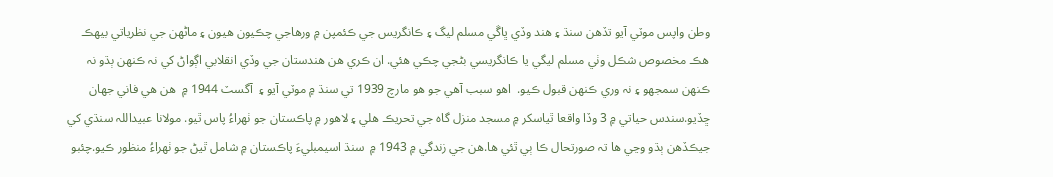وطن واپس موٽي آيو تڏھن سنڌ ۽ ھند وڏي ڀاڱي مسلم ليگ ۽ ڪانگريس جي ڪئمپن ۾ ورھاجي چڪيون ھيون ۽ ماڻھن جي نظرياتي بيھڪ ھڪ مخصوص شڪل وٺي مسلم ليگي يا ڪانگريسي بڻجي چڪي ھئي. ان ڪري ھن ھندستان جي وڏي انقلابي اڳواڻ کي نہ ڪنهن ٻڌو نہ ڪنهن سمجهو ۽ نہ وري ڪنهن قبول ڪيو.  اھو سبب آھي جو ھو مارچ 1939 تي سنڌ ۾ موٽي آيو ۽  آگسٽ 1944 ۾  ھن ھي فاني جهان ڇڏيو.سندس حياتي ۾ 3 وڏا واقعا ٿياسکر ۾ مسجد منزل گاه جي تحريڪ ھلي ۽ لاھور ۾ پاڪستان جو ٺھراءُ پاس ٿيو. مولانا عبيداللہ سنڌي کي جيڪڏھن ٻڌو وڃي ھا تہ صورتحال ڪا ٻي ٿئي ھا.ھن جي زندگي ۾ 1943 ۾  سنڌ اسيمبليءَ پاڪستان ۾ شامل ٿيڻ جو ٺھراءُ منظور ڪيو.چئبو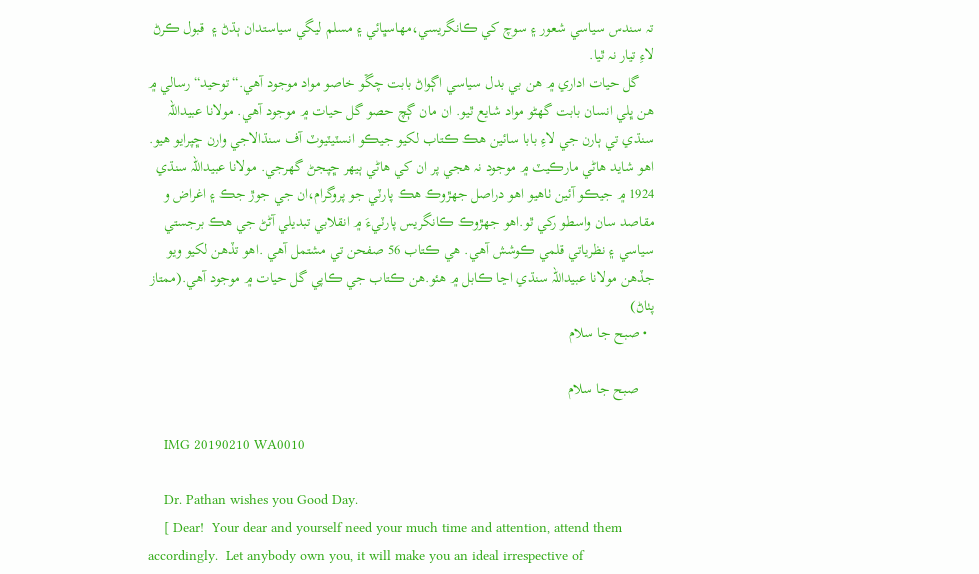تہ سندس سياسي شعور ۽ سوچ کي ڪانگريسي،مھاسڀائي ۽ مسلم ليگي سياستدان ٻڌڻ ۽  قبول ڪرڻ  لاءِ تيار نہ ٿيا.
    گل حيات اداري ۾ ھن بي بدل سياسي اڳواڻ بابت چڱو خاصو مواد موجود آھي.“توحيد“ رسالي ۾  ھن ڀلي انسان بابت گھڻو مواد شايع ٿيو. ان مان ڳچ حصو گل حيات ۾ موجود آھي. مولانا عبيداللہ سنڌي تي ٻارن جي لاءِ بابا سائين ھڪ ڪتاب لکيو جيڪو انسٽيٽيوٽ آف سنڌالاجي وارن ڇپرايو ھيو. اھو شايد ھاڻي مارڪيٽ ۾ موجود نہ ھجي پر ان کي ھاڻي ٻيھر ڇپجڻ گهرجي. مولانا عبيداللہ سنڌي 1924 ۾ جيڪو آئين ٺاھيو اھو دراصل جھڙوڪ ھڪ پارٽي جو پروگرام،ان جي جوڙ جڪ ۽ اغراض و مقاصد سان واسطو رکي ٿو.اھو جھڙوڪ ڪانگريس پارٽيءَ ۾ انقلابي تبديلي آڻڻ جي ھڪ برجستي سياسي ۽ نظرياتي قلمي ڪوشش آھي. ھي ڪتاب 56 صفحن تي مشتمل آھي .اھو تڏھن لکيو ويو  جڏھن مولانا عبيداللہ سنڌي اڃا ڪابل ۾ ھئو.ھن ڪتاب جي ڪاپي گل حيات ۾ موجود آھي.(ممتاز پٺاڻ)
  • صبح جا سلام

    صبح جا سلام

    IMG 20190210 WA0010

    Dr. Pathan wishes you Good Day.
    [ Dear!  Your dear and yourself need your much time and attention, attend them accordingly.  Let anybody own you, it will make you an ideal irrespective of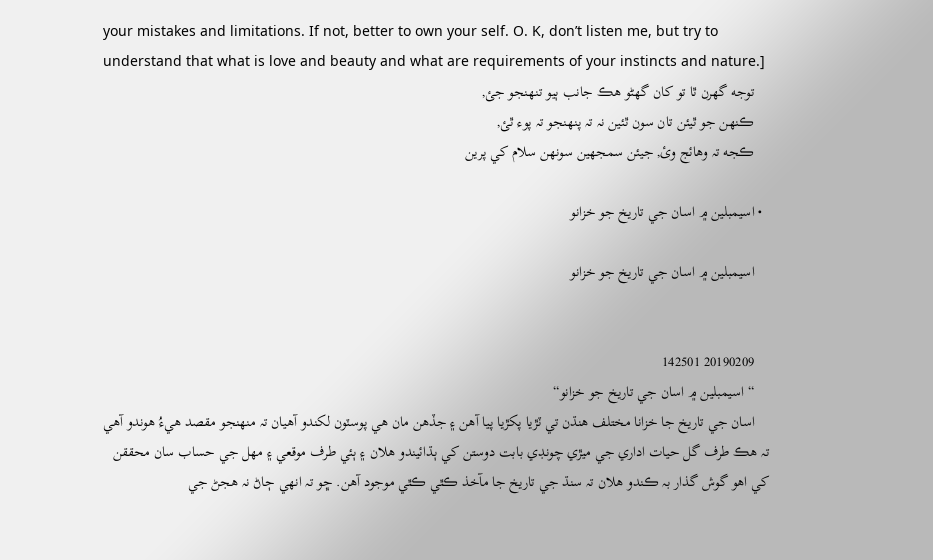your mistakes and limitations. If not, better to own your self. O. K, don’t listen me, but try to understand that what is love and beauty and what are requirements of your instincts and nature.]
    توجه گهرن ٿا تو کان گهڻو هڪ جانب ٻيو تنهنجو جئ,
    ڪنهن جو ٿيئن تان سون ٿئين نہ تہ پنهنجو تہ پوء ٿئ,
    ڪجه تہ وهائج وئ, جيئن سمجهين سونهن سلام کي پرين

  • اسيمبلين ۾ اسان جي تاريخ جو خزانو

    اسيمبلين ۾ اسان جي تاريخ جو خزانو


    20190209 142501
    “ اسيمبلين ۾ اسان جي تاريخ جو خزانو“
    اسان جي تاريخ جا خزانا مختلف ھنڌن تي ٽڙيا پکڙيا پيا آھن ۽ جڏھن مان ھي پوسٽون لکندو آھيان تہ منهنجو مقصد ھيءُ ھوندو آھي تہ ھڪ طرف گل حيات اداري جي ميڙي چونڊي بابت دوستن کي ٻڌائيندو ھلان ۽ ٻئي طرف موقعي ۽ مهل جي حساب سان محققن کي اھو گوش گذار بہ ڪندو ھلان تہ سنڌ جي تاريخ جا مآخذ ڪٿي ڪٿي موجود آھن. ڇو تہ انهي ڄاڻ نہ ھجڻ جي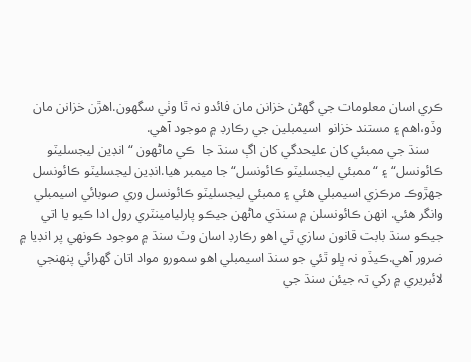ڪري اسان معلومات جي گھڻن خزانن مان فائدو نہ ٿا وٺي سگھون.اھڙن خزانن مان وڏو،اھم ۽ مستند خزانو  اسيمبلين جي رڪارڊ ۾ موجود آھي.
    سنڌ جي ممبئي کان عليحدگي کان اڳ سنڌ جا  ڪي ماڻھون “ انڊين ليجسليٽو ڪائونسل“ ۽ “ممبئي ليجسليٽو ڪائونسل“ جا ميمبر ھيا.انڊين ليجسليٽو ڪائونسل جھڙوڪ مرڪزي اسيمبلي ھئي ۽ ممبئي ليجسليٽو ڪائونسل وري صوبائي اسيمبلي وانگر ھئي. انهن ڪائونسلن ۾ سنڌي ماڻھن جيڪو پارليامينٽري رول ادا ڪيو يا اتي جيڪو سنڌ بابت قانون سازي ٿي اھو رڪارڊ اسان وٽ سنڌ ۾ موجود ڪونهي پر انڊيا ۾ ضرور آھي.ڪيڏو نہ ڀلو ٿئي جو سنڌ اسيمبلي اھو سمورو مواد اتان گھرائي پنهنجي لائبريري ۾ رکي تہ جيئن سنڌ جي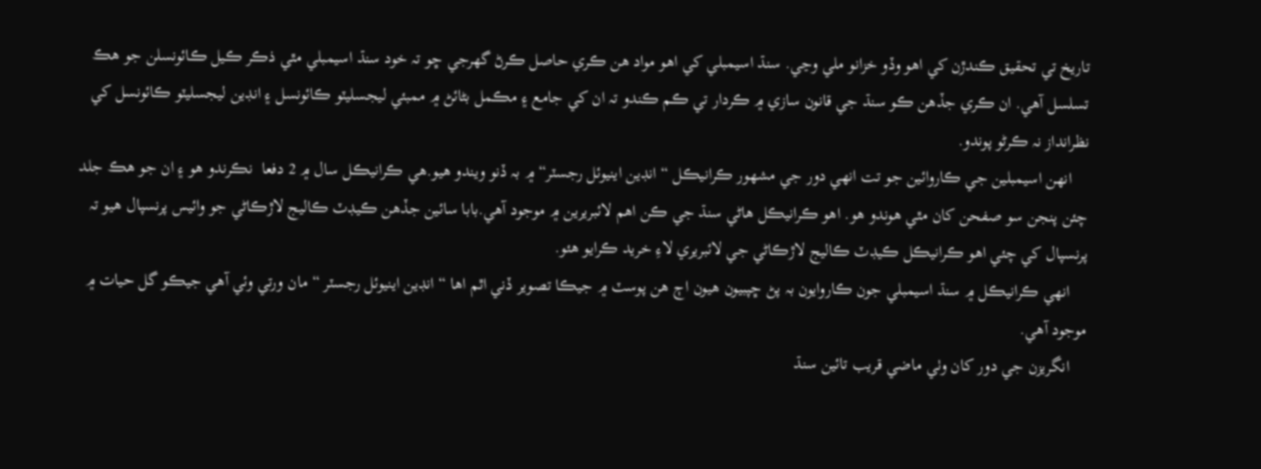تاريخ تي تحقيق ڪندڙن کي اھو وڏو خزانو ملي وڃي. سنڌ اسيمبلي کي اھو مواد ھن ڪري حاصل ڪرڻ گهرجي ڇو تہ خود سنڌ اسيمبلي مٿي ذڪر ڪيل ڪائونسلن جو ھڪ تسلسل آھي. ان ڪري جڏھن ڪو سنڌ جي قانون سازي ۾ ڪردار تي ڪم ڪندو تہ ان کي جامع ۽ مڪمل بڻائڻ ۾ ممبئي ليجسليٽو ڪائونسل ۽ انڊين ليجسليٽو ڪائونسل کي نظرانداز نہ ڪرڻو پوندو.
    انهن اسيمبلين جي ڪاروائين جو تت انهي دور جي مشھور ڪرانيڪل “ انڊين اينيوئل رجسٽر“ ۾ بہ ڏنو ويندو ھيو.ھي ڪرانيڪل سال ۾ 2 دفعا  نڪرندو ھو ۽ ان جو ھڪ جلد چئن پنجن سو صفحن کان مٿي ھوندو ھو. اھو ڪرانيڪل ھاڻي سنڌ جي ڪن اھم لائبريرين ۾ موجود آھي.بابا سائين جڏھن ڪيڊٽ ڪاليج لاڙڪاڻي جو وائيس پرنسپال ھيو تہ پرنسپال کي چئي اھو ڪرانيڪل ڪيڊٽ ڪاليج لاڙڪاڻي جي لائبريري لاءِ خريد ڪرايو ھئو.
    انهي ڪرانيڪل ۾ سنڌ اسيمبلي جون ڪاروايون بہ پڻ ڇپبيون ھيون اڄ ھن پوسٽ ۾ جيڪا تصوير ڏني اٿم اھا “ انڊين اينيوئل رجسٽر “ مان ورتي وئي آھي جيڪو گل حيات ۾ موجود آھي.
    انگريزن جي دور کان وٺي ماضي قريب تائين سنڌ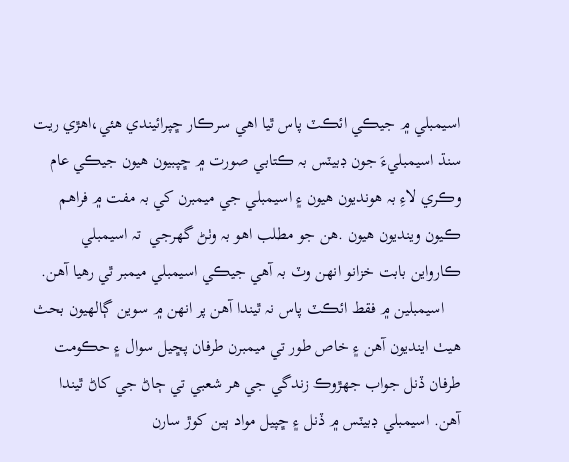اسيمبلي ۾ جيڪي ائڪٽ پاس ٿيا اھي سرڪار ڇپرائيندي ھئي،اھڙي ريت سنڌ اسيمبليءَ جون ڊبيٽس بہ ڪتابي صورت ۾ ڇپبيون ھيون جيڪي عام وڪري لاءِ بہ ھونديون ھيون ۽ اسيمبلي جي ميمبرن کي بہ مفت ۾ فراھم ڪيون وينديون ھيون .ھن جو مطلب اھو بہ وٺڻ گهرجي  تہ اسيمبلي ڪارواين بابت خزانو انهن وٽ بہ آھي جيڪي اسيمبلي ميمبر ٿي رهيا آھن.
    اسيمبلين ۾ فقط ائڪٽ پاس نہ ٿيندا آھن پر انهن ۾ سوين ڳالھيون بحث ھيٺ اينديون آھن ۽ خاص طور تي ميمبرن طرفان پڇيل سوال ۽ حڪومت طرفان ڏنل جواب جھڙوڪ زندگي جي ھر شعبي تي ڄاڻ جي کاڻ ٿيندا آھن. اسيمبلي ڊبيٽس ۾ ڏنل ۽ ڇپيل مواد ٻين کوڙ سارن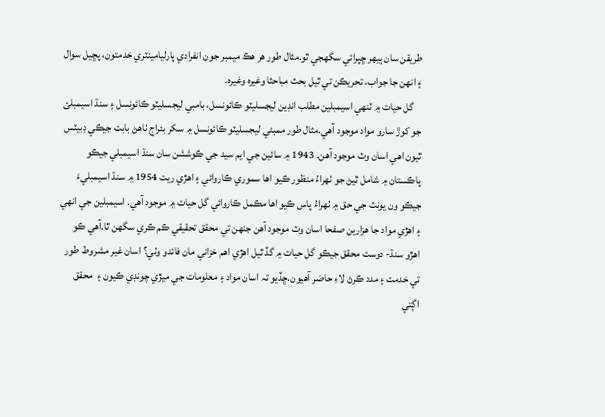طريقن سان ٻيھر ڇپرائي سگهجي ٿو.مثال طور ھر ھڪ ميمبر جون انفرادي پارليامينٽري خدمتون، پڇيل سوال ۽ انهن جا جواب، تحريڪن تي ٿيل بحث مباحثا وغيره وغيره.
    گل حيات ۾ ٽنهي اسيمبلين مطلب انڊين ليجسليٽو ڪائونسل، بامبي ليجسليٽو ڪائونسل ۽ سنڌ اسيمبلئ جو کوڙ سارو مواد موجود آھي.مثال طور ممبئي ليجسليٽو ڪائونسل ۾ سکر بئراج ٺاھڻ بابت جيڪي ڊبيٽس ٿيون اھي اسان وٽ موجود آھن. 1943 ۾ سائين جي ايم سيد جي ڪوششن سان سنڌ اسيمبلي جيڪو پاڪستان ۾ شامل ٿيڻ جو ٺھراءُ منظور ڪيو اھا سموري ڪاروائي ۽ اھڙي ريت 1954 ۾ سنڌ اسيمبليءَ جيڪو ون يونٽ جي حق ۾ ٺھراءُ پاس ڪيو اھا مڪمل ڪاروائي گل حيات ۾ موجود آھي. اسيمبلين جي انهي ۽ اھڙي مواد جا ھزارين صفحا اسان وٽ موجود آھن جنهن تي محقق تحقيقي ڪم ڪري سگهن ٿا.آھي ڪو اھڙو سنڌ- دوست محقق جيڪو گل حيات ۾ گڏ ٿيل اھڙي اھم خزاني مان فائدو وٺي؟ اسان غير مشروط طور تي خدمت ۽ مدد ڪرڻ لاءِ حاضر آھيون.ڇڏيو تہ اسان مواد ۽ معلومات جي ميڙي چونڊي ڪيون ۽  محقق اڳتي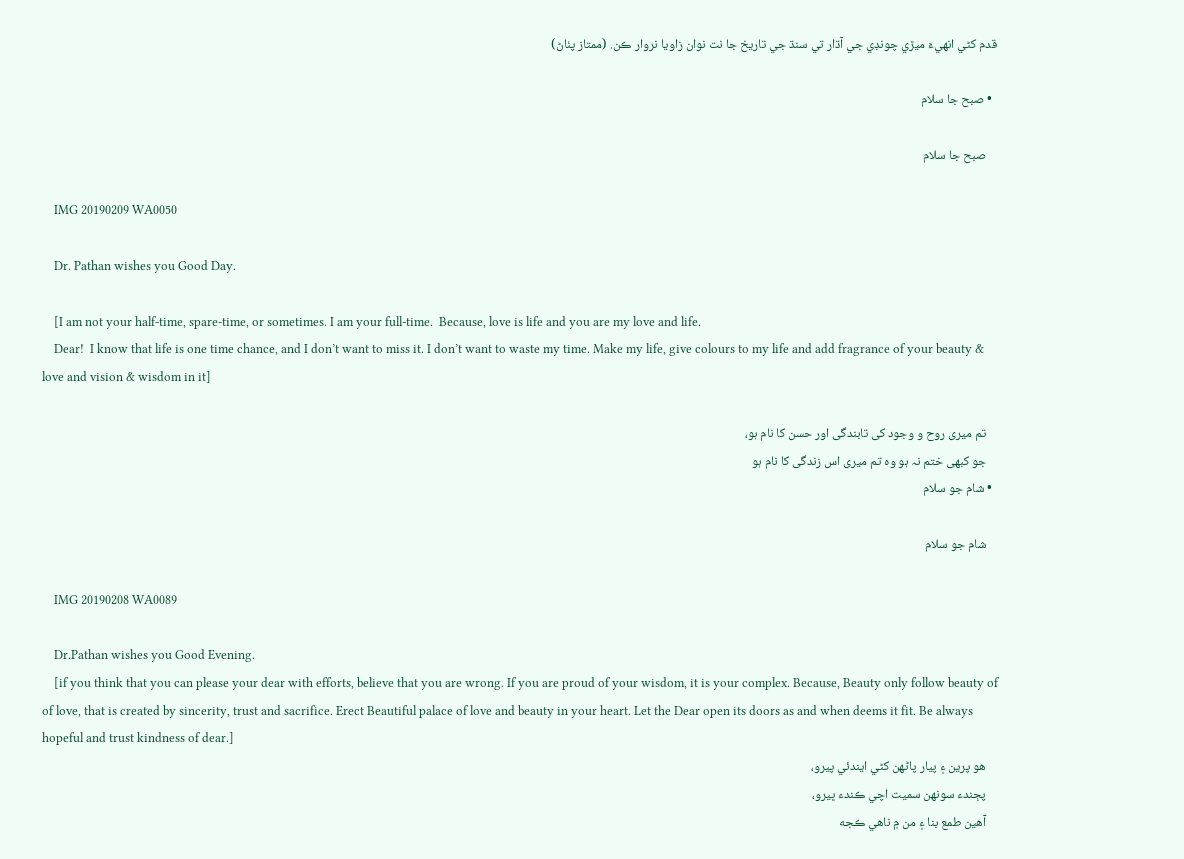قدم کڻي انهيءَ ميڙي چونڊي جي آڌار تي سنڌ جي تاريخ جا نت نوان زاويا نروار ڪن. (ممتاز پٺاڻ)

  • صبح جا سلام

    صبح جا سلام

    IMG 20190209 WA0050

    Dr. Pathan wishes you Good Day.

    [I am not your half-time, spare-time, or sometimes. I am your full-time.  Because, love is life and you are my love and life.
    Dear!  I know that life is one time chance, and I don’t want to miss it. I don’t want to waste my time. Make my life, give colours to my life and add fragrance of your beauty & love and vision & wisdom in it]

    تم میری روح و وجود کی تابندگی اور حسن کا نام ہو،
    جو کبھی ختم نہ ہو وہ تم میری اس زندگی کا نام ہو
  • شام جو سلام

    شام جو سلام

    IMG 20190208 WA0089

    Dr.Pathan wishes you Good Evening.
    [if you think that you can please your dear with efforts, believe that you are wrong. If you are proud of your wisdom, it is your complex. Because, Beauty only follow beauty of of love, that is created by sincerity, trust and sacrifice. Erect Beautiful palace of love and beauty in your heart. Let the Dear open its doors as and when deems it fit. Be always hopeful and trust kindness of dear.]
    هو پرین ۽ پیار پاڻهن کٹي ايندئي پیرو،
    پڄندء سونھن سمیت اچي ڪندء ڀیرو،
    آھین طمع بنا ۽ من ۾ ناهي ڪجه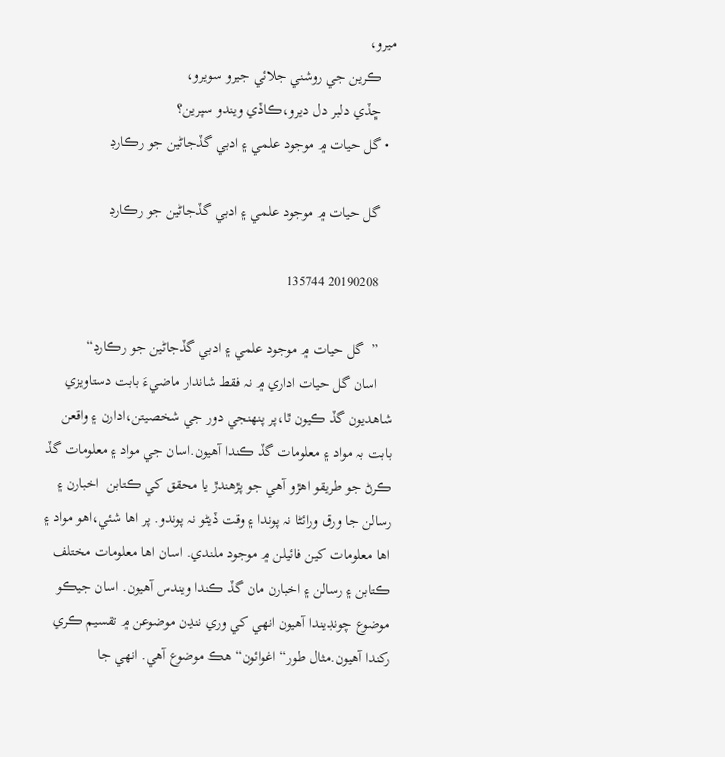میرو،
    ڪرين جي روشني جلائي جيرو سویرو،
    ڇڏي دلبر دل دیرو،ڪاڏي ویندو سپرین؟
  • گل حيات ۾ موجود علمي ۽ ادبي گڏجاڻين جو رڪارڊ

    گل حيات ۾ موجود علمي ۽ ادبي گڏجاڻين جو رڪارڊ

    20190208 135744

    ”  گل حيات ۾ موجود علمي ۽ ادبي گڏجاڻين جو رڪارڊ“
    اسان گل حيات اداري ۾ نہ فقط شاندار ماضيءَ بابت دستاويزي شاھديون گڏ ڪيون ٿا،پر پنهنجي دور جي شخصيتن،ادارن ۽ واقعن بابت بہ مواد ۽ معلومات گڏ ڪندا آھيون.اسان جي مواد ۽ معلومات گڏ ڪرڻ جو طريقو اھڙو آھي جو پڙھندڙ يا محقق کي ڪتابن  اخبارن ۽ رسالن جا ورق ورائڻا نہ پوندا ۽ وقت ڏيڻو نہ پوندو. پر اھا شئي،اھو مواد ۽ اھا معلومات کين فائيلن ۾ موجود ملندي. اسان اھا معلومات مختلف ڪتابن ۽ رسالن ۽ اخبارن مان گڏ ڪندا ويندس آھيون. اسان جيڪو موضوع چونڊيندا آھيون انهي کي وري ننڍن موضوعن ۾ تقسيم ڪري رکندا آھيون.مثال طور“ اغوائون“ ھڪ موضوع آھي. انهي جا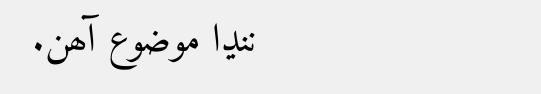ننڍا موضوع آھن.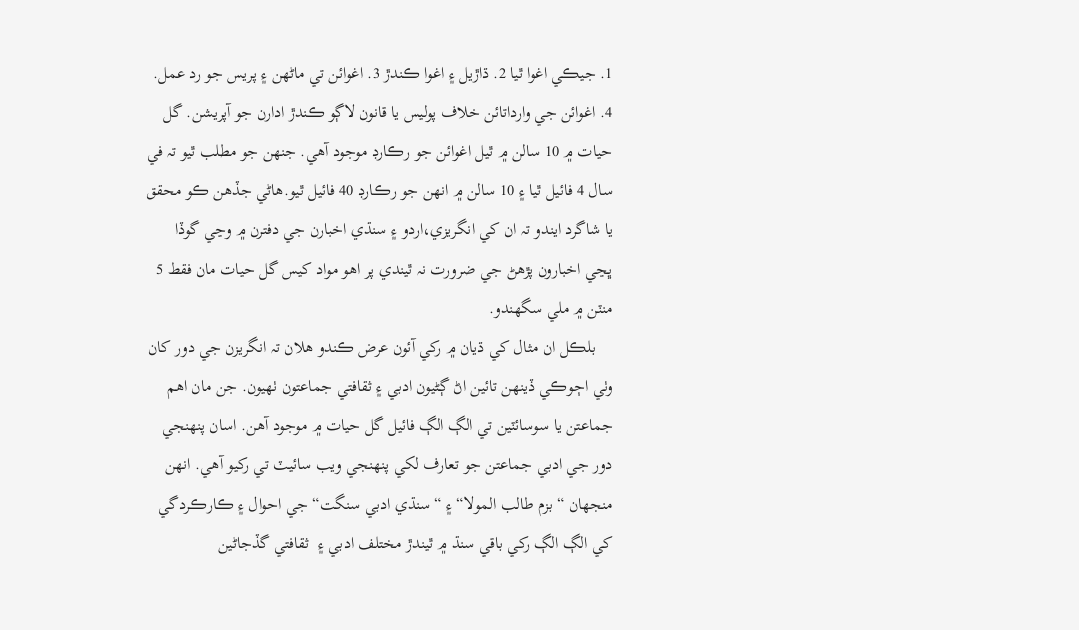1. جيڪي اغوا ٿيا 2. ڌاڙيل ۽ اغوا ڪندڙ 3. اغوائن تي ماڻھن ۽ پريس جو رد عمل. 4. اغوائن جي وارداتائن خلاف پوليس يا قانون لاڳو ڪندڙ ادارن جو آپريشن. گل حيات ۾ 10 سالن ۾ ٿيل اغوائن جو رڪارڊ موجود آھي. جنهن جو مطلب ٿيو تہ في سال 4 فائيل ٿيا ۽ 10 سالن ۾ انهن جو رڪارڊ 40 فائيل ٿيو.ھاڻي جڏھن ڪو محقق يا شاگرد ايندو تہ ان کي انگريزي،اردو ۽ سنڌي اخبارن جي دفترن ۾ وڃي گوڏا ڀڃي اخبارون پڙھڻ جي ضرورت نہ ٿيندي پر اھو مواد کيس گل حيات مان فقط 5 منٽن ۾ ملي سگهندو.
    بلڪل ان مثال کي ڌيان ۾ رکي آئون عرض ڪندو ھلان تہ انگريزن جي دور کان وٺي اڄوڪي ڏينهن تائين اڻ ڳڻيون ادبي ۽ ثقافتي جماعتون ٺھيون. جن مان اھم جماعتن يا سوسائٽين تي الڳ الڳ فائيل گل حيات ۾ موجود آھن. اسان پنهنجي دور جي ادبي جماعتن جو تعارف لکي پنهنجي ويب سائيٽ تي رکيو آھي. انهن منجهان “ بزم طالب المولا“ ۽ “سنڌي ادبي سنگت“ جي احوال ۽ ڪارڪردگي کي الڳ الڳ رکي باقي سنڌ ۾ ٿيندڙ مختلف ادبي ۽  ثقافتي گڏجاڻين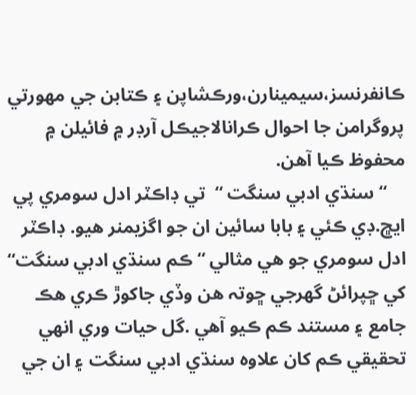ڪانفرنسز،سيمينارن،ورڪشاپن ۽ ڪتابن جي مھورتي پروگرامن جا احوال ڪرانالاجيڪل آرڊر ۾ فائيلن ۾ محفوظ ڪيا آھن.
    “سنڌي ادبي سنگت “  تي ڊاڪٽر ادل سومري پي ايڇ.ڊي ڪئي ۽ بابا سائين ان جو اگزيمنر ھيو. ڊاڪٽر ادل سومري جو ھي مثالي “ڪم سنڌي ادبي سنگت“ کي ڇپرائڻ گهرجي ڇوتہ ھن وڏي جاکوڙ ڪري ھڪ جامع ۽ مستند ڪم ڪيو آھي .گل حيات وري انهي تحقيقي ڪم کان علاوه سنڌي ادبي سنگت ۽ ان جي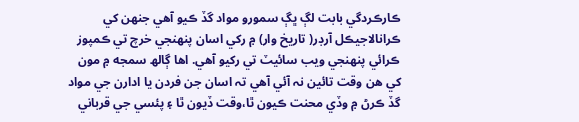ڪارڪردگي بابت لڳ ڀڳ سمورو مواد گڏ ڪيو آھي جنهن کي ڪرانالاجيڪل آرڊر( تاريخ وار) ۾ رکي اسان پنهنجي خرچ تي ڪمپوز ڪرائي پنهنجي ويب سائيٽ تي رکيو آھي. اھا ڳالھ سمجه ۾ مون کي ھن وقت تائين نہ آئي آھي تہ اسان جن فردن يا ادارن جي مواد گڏ ڪرڻ ۾ وڏي محنت ڪيون ٿا،وقت ڏيون ٿا ۽ پئسي جي قرباني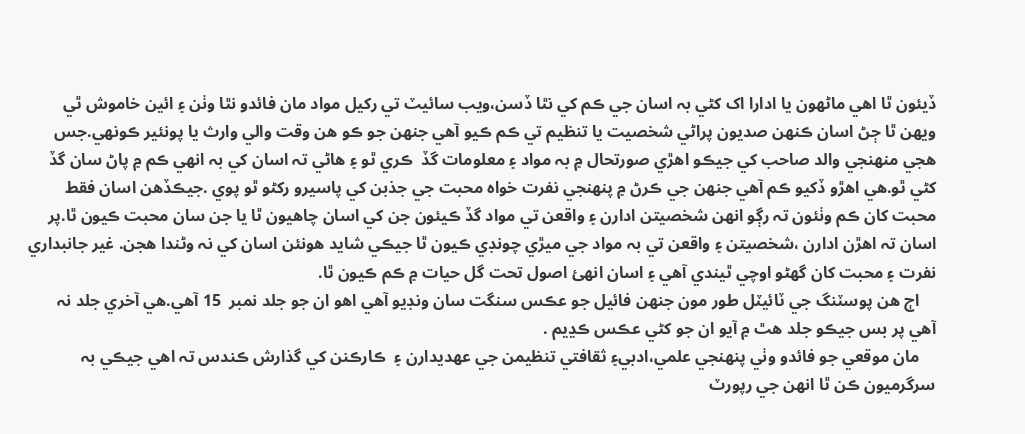ڏيئون ٿا اھي ماڻھون يا ادارا اک کڻي بہ اسان جي ڪم کي نٿا ڏسن،ويب سائيٽ تي رکيل مواد مان فائدو نٿا وٺن ۽ ائين خاموش ٿي ويهن ٿا ڄڻ اسان ڪنهن صديون پراڻي شخصيت يا تنظيم تي ڪم ڪيو آھي جنهن جو ڪو ھن وقت والي وارث يا پونئير ڪونهي.جس ھجي منهنجي والد صاحب کي جيڪو اھڙي صورتحال ۾ بہ مواد ۽ معلومات گڏ  ڪري ٿو ۽ ھاڻي تہ اسان کي بہ انهي ڪم ۾ پاڻ سان گڏ کڻي ٿو.ھي اھڙو ڏکيو ڪم آھي جنهن جي ڪرڻ ۾ پنهنجي نفرت خواه محبت جي جذبن کي پاسيرو رکڻو ٿو پوي .جيڪڏھن اسان فقط محبت کان ڪم وٺئون تہ رڳو انهن شخصيتن ادارن ۽ واقعن تي مواد گڏ ڪيئون جن کي اسان چاھيون ٿا يا جن سان محبت ڪيون ٿا.پر اسان تہ اھڙن ادارن ،شخصيتن ۽ واقعن تي بہ مواد جي ميڙي چونڊي ڪيون ٿا جيڪي شايد ھونئن اسان کي نہ وڻندا ھجن. غير جانبداري نفرت ۽ محبت کان گھڻو اوچي ٿيندي آھي ۽ اسان انهئ اصول تحت گل حيات ۾ ڪم ڪيون ٿا.
    اڄ هن پوسٽنگ جي ٽائيٽل طور مون جنهن فائيل جو عڪس سنگت سان ونڊيو آھي اهو ان جو جلد نمبر  15 آھي.ھي آخري جلد نہ آھي پر بس جيڪو جلد ھٿ ۾ آيو ان جو کڻي عڪس ڪڍيم .
    مان موقعي جو فائدو وٺي پنهنجي علمي،ادبي۽ ثقافتي تنظيمن جي عھديدارن ۽  ڪارڪنن کي گذارش ڪندس تہ اھي جيڪي بہ سرگرميون ڪن ٿا انهن جي رپورٽ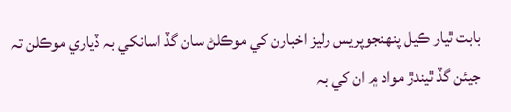بابت ٿيار ڪيل پنهنجوپريس رليز اخبارن کي موڪلڻ سان گڏ اسانکي بہ ڏياري موڪلن تہ جيئن گڏ ٿيندڙ مواد ۾ ان کي بہ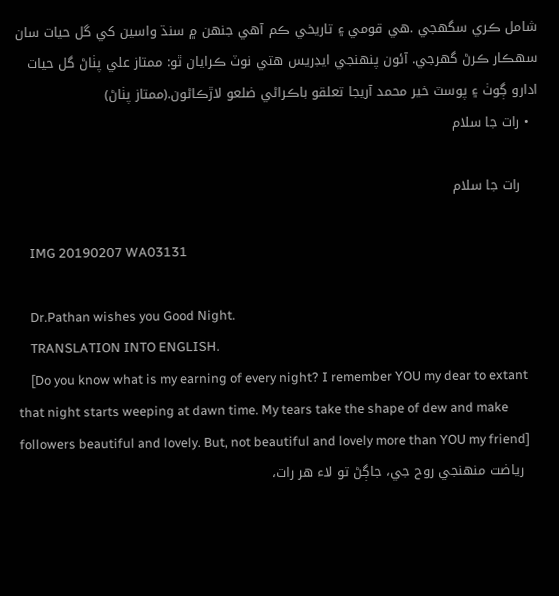شامل ڪري سگهجي .ھي قومي ۽ تاريخي ڪم آھي جنهن ۾ سنڌ واسين کي گل حيات سان سهڪار ڪرڻ گهرجي. آئون پنهنجي ايڊريس ھتي نوٽ ڪرايان ٿو: ممتاز علي پٺاڻ گل حيات ادارو ڳوٺ ۽ پوسٽ خير محمد آريجا تعلقو باڪراڻي ضلعو لاڙڪاڻون.(ممتاز پٺاڻ)
  • رات جا سلام

    رات جا سلام

    IMG 20190207 WA03131

    Dr.Pathan wishes you Good Night.
    TRANSLATION INTO ENGLISH.
    [Do you know what is my earning of every night? I remember YOU my dear to extant that night starts weeping at dawn time. My tears take the shape of dew and make followers beautiful and lovely. But, not beautiful and lovely more than YOU my friend]
    ریاضت منھنجي روح جي، جاڳڻ تو لاء ھر رات،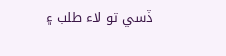ڏسي تو لاء طلب ۽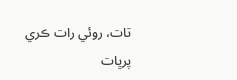تات، روئي رات ڪري پرڀات